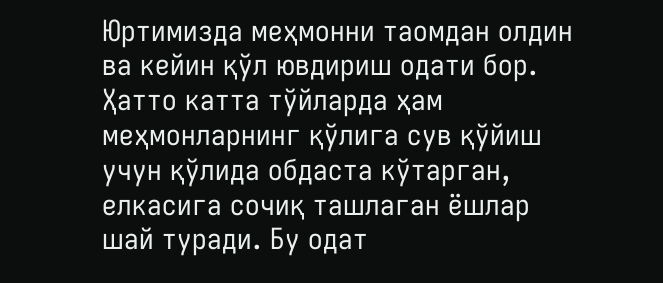Юртимизда меҳмонни таомдан олдин ва кейин қўл ювдириш одати бор. Ҳатто катта тўйларда ҳам меҳмонларнинг қўлига сув қўйиш учун қўлида обдаста кўтарган, елкасига сочиқ ташлаган ёшлар шай туради. Бу одат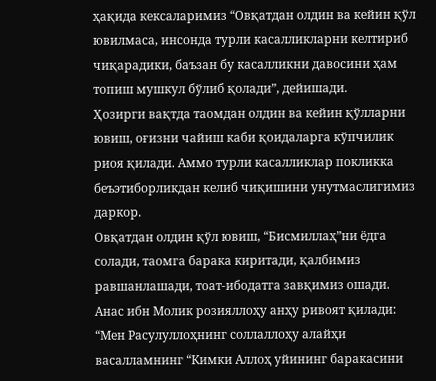ҳақида кексаларимиз “Овқатдан олдин ва кейин қўл ювилмаса, инсонда турли касалликларни келтириб чиқарадики, баъзан бу касалликни давосини ҳам топиш мушкул бўлиб қолади”, дейишади.
Ҳозирги вақтда таомдан олдин ва кейин қўлларни ювиш, оғизни чайиш каби қоидаларга кўпчилик риоя қилади. Аммо турли касалликлар покликка беъэтиборликдан келиб чиқишини унутмаслигимиз даркор.
Овқатдан олдин қўл ювиш, “Бисмиллаҳ”ни ёдга солади, таомга барака киритади, қалбимиз равшанлашади, тоат-ибодатга завқимиз ошади.
Анас ибн Молик розияллоҳу анҳу ривоят қилади: “Мен Расулуллоҳнинг соллаллоҳу алайҳи васалламнинг “Кимки Аллоҳ уйининг баракасини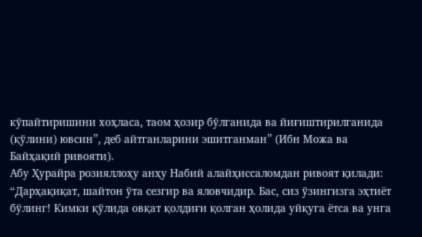кўпайтиришини хоҳласа, таом ҳозир бўлганида ва йиғиштирилганида (қўлини) ювсин”, деб айтганларини эшитганман” (Ибн Можа ва Байҳақий ривояти).
Абу Ҳурайра розияллоҳу анҳу Набий алайҳиссаломдан ривоят қилади: “Дарҳақиқат, шайтон ўта сезгир ва яловчидир. Бас, сиз ўзингизга эҳтиёт бўлинг! Кимки қўлида овқат қолдиғи қолган ҳолида уйқуга ётса ва унга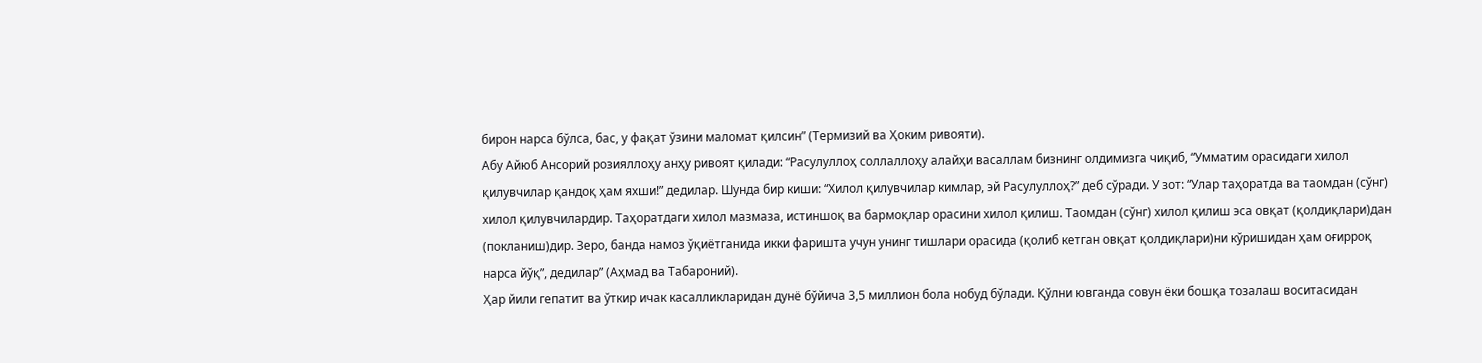бирон нарса бўлса, бас, у фақат ўзини маломат қилсин” (Термизий ва Ҳоким ривояти).
Абу Айюб Ансорий розияллоҳу анҳу ривоят қилади: “Расулуллоҳ соллаллоҳу алайҳи васаллам бизнинг олдимизга чиқиб, “Умматим орасидаги хилол қилувчилар қандоқ ҳам яхши!” дедилар. Шунда бир киши: “Хилол қилувчилар кимлар, эй Расулуллоҳ?” деб сўради. У зот: “Улар таҳоратда ва таомдан (сўнг) хилол қилувчилардир. Таҳоратдаги хилол мазмаза, истиншоқ ва бармоқлар орасини хилол қилиш. Таомдан (сўнг) хилол қилиш эса овқат (қолдиқлари)дан (покланиш)дир. Зеро, банда намоз ўқиётганида икки фаришта учун унинг тишлари орасида (қолиб кетган овқат қолдиқлари)ни кўришидан ҳам оғирроқ нарса йўқ”, дедилар” (Аҳмад ва Табароний).
Ҳар йили гепатит ва ўткир ичак касалликларидан дунё бўйича 3,5 миллион бола нобуд бўлади. Қўлни ювганда совун ёки бошқа тозалаш воситасидан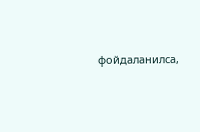фойдаланилса,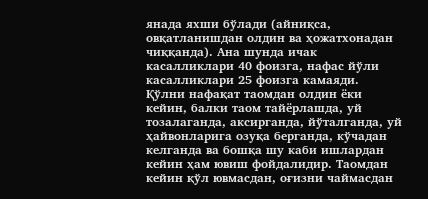янада яхши бўлади (айниқса, овқатланишдан олдин ва ҳожатхонадан чиққанда). Ана шунда ичак касалликлари 40 фоизга, нафас йўли касалликлари 25 фоизга камаяди.
Қўлни нафақат таомдан олдин ёки кейин, балки таом тайёрлашда, уй тозалаганда, аксирганда, йўталганда, уй ҳайвонларига озуқа берганда, кўчадан келганда ва бошқа шу каби ишлардан кейин ҳам ювиш фойдалидир. Таомдан кейин қўл ювмасдан, оғизни чаймасдан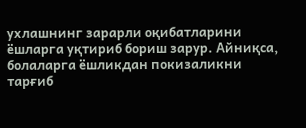ухлашнинг зарарли оқибатларини ёшларга уқтириб бориш зарур. Айниқса, болаларга ёшликдан покизаликни тарғиб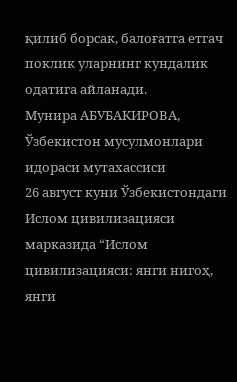қилиб борсак, балоғатга етгач поклик уларнинг кундалик одатига айланади.
Мунира АБУБАКИРОВА,
Ўзбекистон мусулмонлари идораси мутахассиси
26 август куни Ўзбекистондаги Ислом цивилизацияси марказида “Ислом цивилизацияси: янги нигоҳ, янги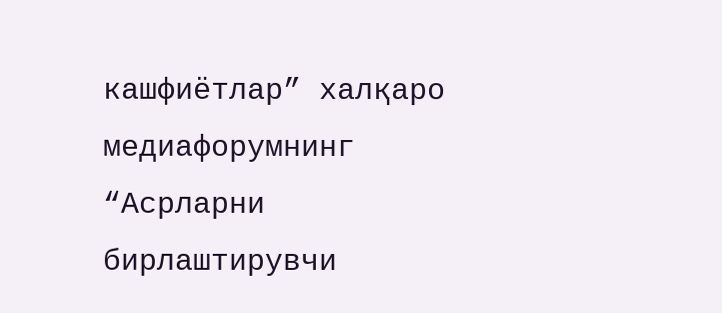кашфиётлар” халқаро медиафорумнинг “Асрларни бирлаштирувчи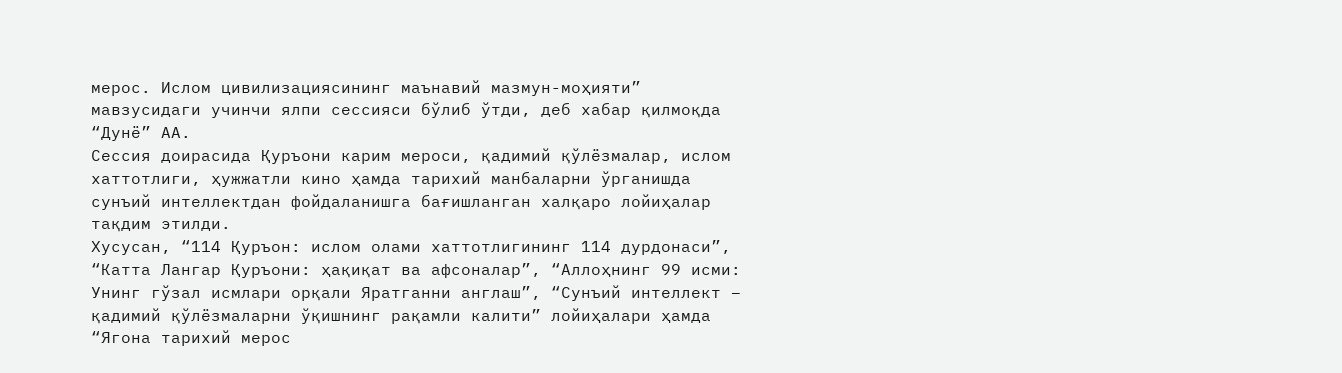мерос. Ислом цивилизациясининг маънавий мазмун-моҳияти” мавзусидаги учинчи ялпи сессияси бўлиб ўтди, деб хабар қилмоқда “Дунё” АА.
Сессия доирасида Қуръони карим мероси, қадимий қўлёзмалар, ислом хаттотлиги, ҳужжатли кино ҳамда тарихий манбаларни ўрганишда сунъий интеллектдан фойдаланишга бағишланган халқаро лойиҳалар тақдим этилди.
Хусусан, “114 Қуръон: ислом олами хаттотлигининг 114 дурдонаси”, “Катта Лангар Қуръони: ҳақиқат ва афсоналар”, “Аллоҳнинг 99 исми: Унинг гўзал исмлари орқали Яратганни англаш”, “Сунъий интеллект – қадимий қўлёзмаларни ўқишнинг рақамли калити” лойиҳалари ҳамда “Ягона тарихий мерос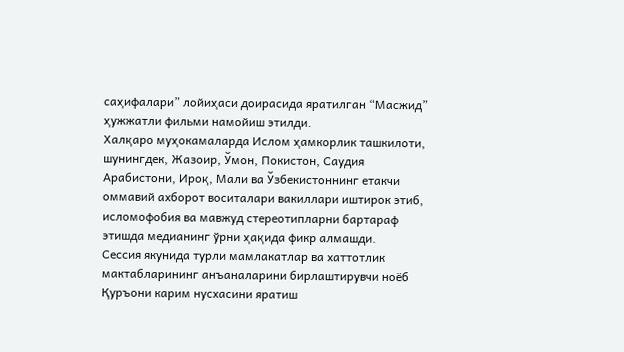саҳифалари” лойиҳаси доирасида яратилган “Масжид” ҳужжатли фильми намойиш этилди.
Халқаро муҳокамаларда Ислом ҳамкорлик ташкилоти, шунингдек, Жазоир, Ўмон, Покистон, Саудия Арабистони, Ироқ, Мали ва Ўзбекистоннинг етакчи оммавий ахборот воситалари вакиллари иштирок этиб, исломофобия ва мавжуд стереотипларни бартараф этишда медианинг ўрни ҳақида фикр алмашди.
Сессия якунида турли мамлакатлар ва хаттотлик мактабларининг анъаналарини бирлаштирувчи ноёб Қуръони карим нусхасини яратиш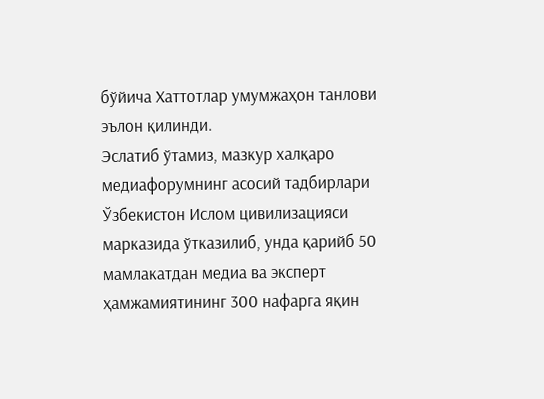бўйича Хаттотлар умумжаҳон танлови эълон қилинди.
Эслатиб ўтамиз, мазкур халқаро медиафорумнинг асосий тадбирлари Ўзбекистон Ислом цивилизацияси марказида ўтказилиб, унда қарийб 50 мамлакатдан медиа ва эксперт ҳамжамиятининг 300 нафарга яқин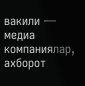вакили — медиа компаниялар, ахборот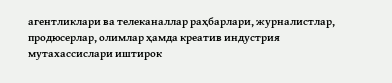агентликлари ва телеканаллар раҳбарлари, журналистлар, продюсерлар, олимлар ҳамда креатив индустрия мутахассислари иштирок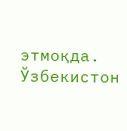этмоқда.
Ўзбекистон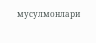мусулмонлари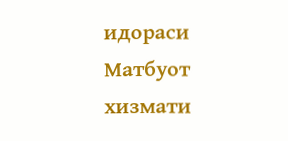идораси Матбуот хизмати